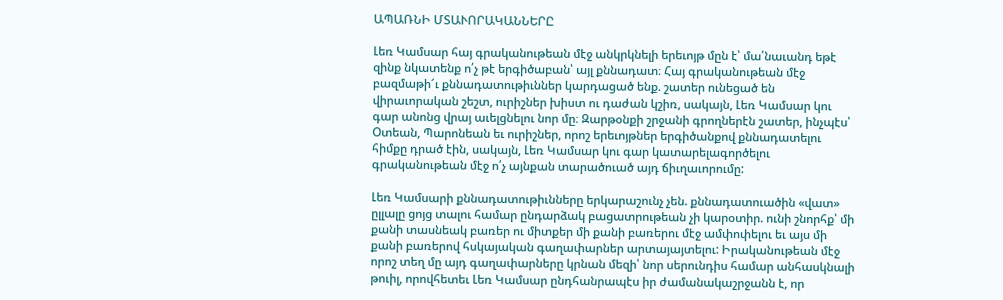ԱՊԱՌՆԻ ՄՏԱՒՈՐԱԿԱՆՆԵՐԸ

Լեռ Կամսար հայ գրականութեան մէջ անկրկնելի երեւոյթ մըն է՝ մա՛նաւանդ եթէ զինք նկատենք ո՛չ թէ երգիծաբան՝ այլ քննադատ։ Հայ գրականութեան մէջ բազմաթի՜ւ քննադատութիւններ կարդացած ենք. շատեր ունեցած են վիրաւորական շեշտ, ուրիշներ խիստ ու դաժան կշիռ, սակայն, Լեռ Կամսար կու գար անոնց վրայ աւելցնելու նոր մը։ Զարթօնքի շրջանի գրողներէն շատեր, ինչպէս՝ Օտեան, Պարոնեան եւ ուրիշներ, որոշ երեւոյթներ երգիծանքով քննադատելու հիմքը դրած էին, սակայն, Լեռ Կամսար կու գար կատարելագործելու գրականութեան մէջ ո՛չ այնքան տարածուած այդ ճիւղաւորումը:

Լեռ Կամսարի քննադատութիւնները երկարաշունչ չեն. քննադատուածին «վատ» ըլլալը ցոյց տալու համար ընդարձակ բացատրութեան չի կարօտիր. ունի շնորհք՝ մի քանի տասնեակ բառեր ու միտքեր մի քանի բառերու մէջ ամփոփելու եւ այս մի քանի բառերով հսկայական գաղափարներ արտայայտելու: Իրականութեան մէջ որոշ տեղ մը այդ գաղափարները կրնան մեզի՝ նոր սերունդիս համար անհասկնալի թուիլ, որովհետեւ Լեռ Կամսար ընդհանրապէս իր ժամանակաշրջանն է, որ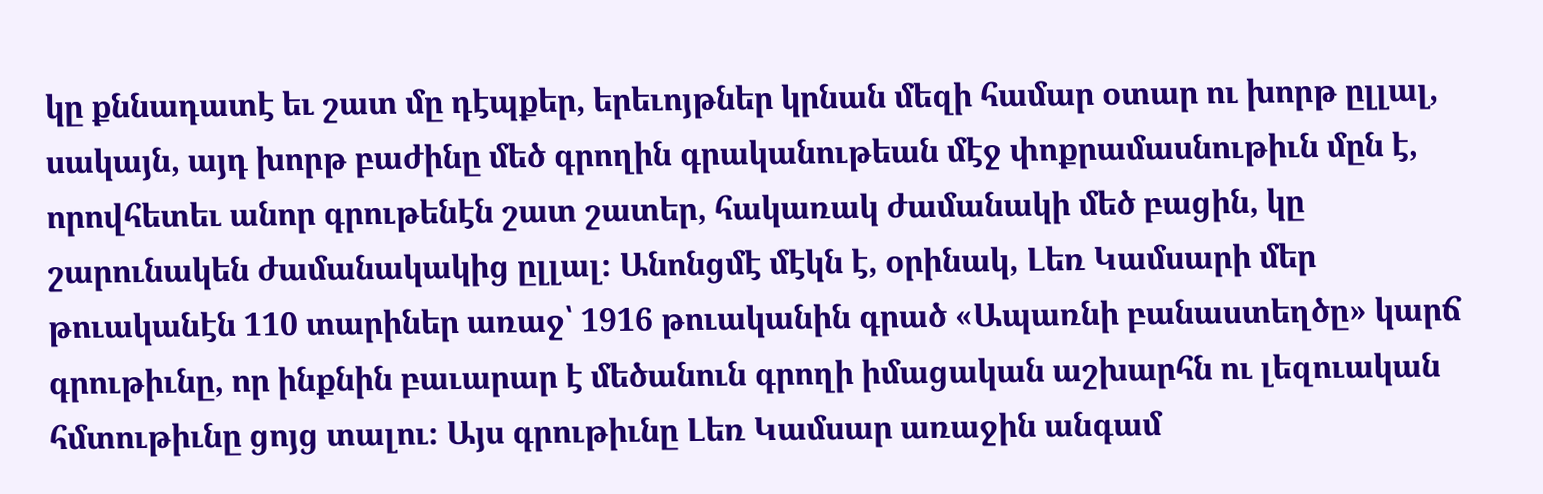կը քննադատէ եւ շատ մը դէպքեր, երեւոյթներ կրնան մեզի համար օտար ու խորթ ըլլալ, սակայն, այդ խորթ բաժինը մեծ գրողին գրականութեան մէջ փոքրամասնութիւն մըն է, որովհետեւ անոր գրութենէն շատ շատեր, հակառակ ժամանակի մեծ բացին, կը շարունակեն ժամանակակից ըլլալ։ Անոնցմէ մէկն է, օրինակ, Լեռ Կամսարի մեր թուականէն 110 տարիներ առաջ՝ 1916 թուականին գրած «Ապառնի բանաստեղծը» կարճ գրութիւնը, որ ինքնին բաւարար է մեծանուն գրողի իմացական աշխարհն ու լեզուական հմտութիւնը ցոյց տալու։ Այս գրութիւնը Լեռ Կամսար առաջին անգամ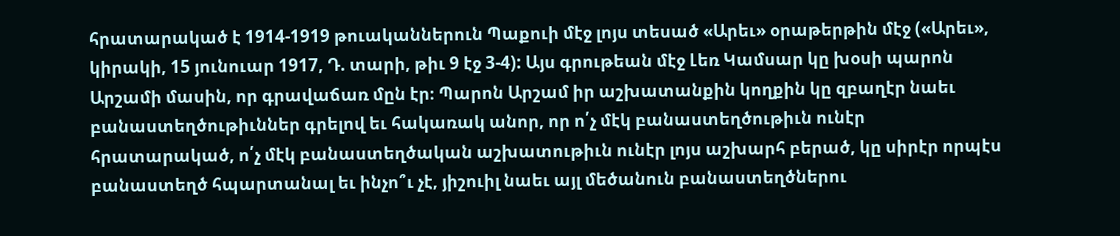հրատարակած է 1914-1919 թուականներուն Պաքուի մէջ լոյս տեսած «Արեւ» օրաթերթին մէջ («Արեւ», կիրակի, 15 յունուար 1917, Դ. տարի, թիւ 9 էջ 3-4): Այս գրութեան մէջ Լեռ Կամսար կը խօսի պարոն Արշամի մասին, որ գրավաճառ մըն էր։ Պարոն Արշամ իր աշխատանքին կողքին կը զբաղէր նաեւ բանաստեղծութիւններ գրելով եւ հակառակ անոր, որ ո՛չ մէկ բանաստեղծութիւն ունէր հրատարակած, ո՛չ մէկ բանաստեղծական աշխատութիւն ունէր լոյս աշխարհ բերած, կը սիրէր որպէս բանաստեղծ հպարտանալ եւ ինչո՞ւ չէ, յիշուիլ նաեւ այլ մեծանուն բանաստեղծներու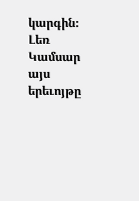կարգին։ Լեռ Կամսար այս երեւոյթը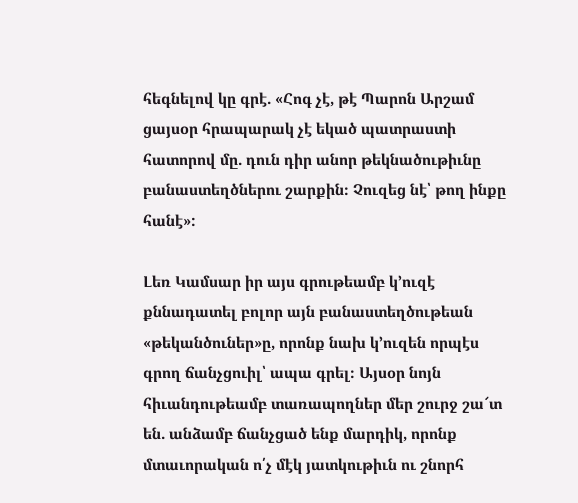հեգնելով կը գրէ. «Հոգ չէ, թէ Պարոն Արշամ ցայսօր հրապարակ չէ եկած պատրաստի հատորով մը. դուն դիր անոր թեկնածութիւնը բանաստեղծներու շարքին։ Չուզեց նէ՝ թող ինքը հանէ»:

Լեռ Կամսար իր այս գրութեամբ կ՚ուզէ քննադատել բոլոր այն բանաստեղծութեան «թեկանծուներ»ը, որոնք նախ կ՚ուզեն որպէս գրող ճանչցուիլ՝ ապա գրել։ Այսօր նոյն հիւանդութեամբ տառապողներ մեր շուրջ շա՜տ են. անձամբ ճանչցած ենք մարդիկ, որոնք մտաւորական ո՛չ մէկ յատկութիւն ու շնորհ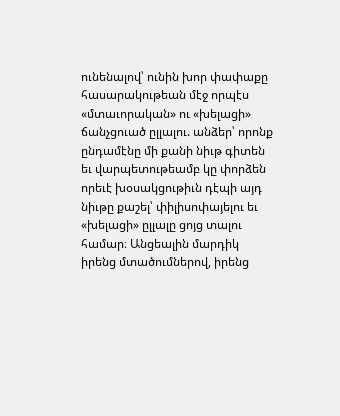ունենալով՝ ունին խոր փափաքը հասարակութեան մէջ որպէս «մտաւորական» ու «խելացի» ճանչցուած ըլլալու. անձեր՝ որոնք ընդամէնը մի քանի նիւթ գիտեն եւ վարպետութեամբ կը փորձեն որեւէ խօսակցութիւն դէպի այդ նիւթը քաշել՝ փիլիսոփայելու եւ «խելացի» ըլլալը ցոյց տալու համար։ Անցեալին մարդիկ իրենց մտածումներով, իրենց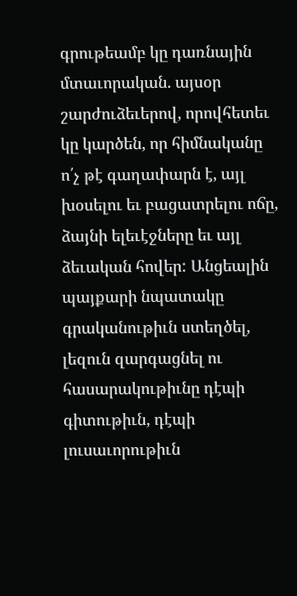գրութեամբ կը դառնային մտաւորական. այսօր շարժուձեւերով, որովհետեւ կը կարծեն, որ հիմնականը ո՛չ թէ գաղափարն է, այլ խօսելու եւ բացատրելու ոճը, ձայնի ելեւէջները եւ այլ ձեւական հովեր: Անցեալին պայքարի նպատակը գրականութիւն ստեղծել, լեզուն զարգացնել ու հասարակութիւնը դէպի գիտութիւն, դէպի լուսաւորութիւն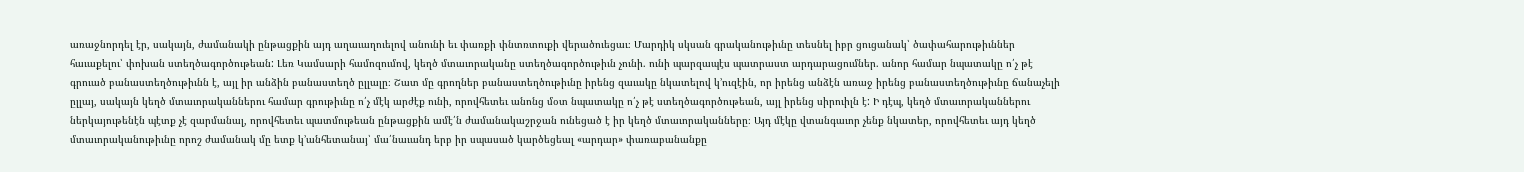առաջնորդել էր, սակայն, ժամանակի ընթացքին այդ աղաւաղուելով անունի եւ փառքի փնտռտուքի վերածուեցաւ։ Մարդիկ սկսան գրականութիւնը տեսնել իբր ցուցանակ՝ ծափահարութիւններ հաւաքելու՝ փոխան ստեղծագործութեան: Լեռ Կամսարի համոզումով, կեղծ մտաւորականը ստեղծագործութիւն չունի. ունի պարզապէս պատրաստ արդարացումներ. անոր համար նպատակը ո՛չ թէ գրուած բանաստեղծութիւնն է, այլ իր անձին բանաստեղծ ըլլալը։ Շատ մը գրողներ բանաստեղծութիւնը իրենց զաւակը նկատելով կ՚ուզէին, որ իրենց անձէն առաջ իրենց բանաստեղծութիւնը ճանաչելի ըլլայ, սակայն կեղծ մտաւորականներու համար գրութիւնը ո՛չ մէկ արժէք ունի, որովհետեւ անոնց մօտ նպատակը ո՛չ թէ ստեղծագործութեան, այլ իրենց սիրուիլն է: Ի դէպ, կեղծ մտաւորականներու ներկայութենէն պէտք չէ զարմանալ, որովհետեւ պատմութեան ընթացքին ամէ՛ն ժամանակաշրջան ունեցած է իր կեղծ մտաւորականները։ Այդ մէկը վտանգաւոր չենք նկատեր, որովհետեւ այդ կեղծ մտաւորականութիւնը որոշ ժամանակ մը ետք կ՚անհետանայ՝ մա՛նաւանդ երբ իր սպասած կարծեցեալ «արդար» փառաբանանքը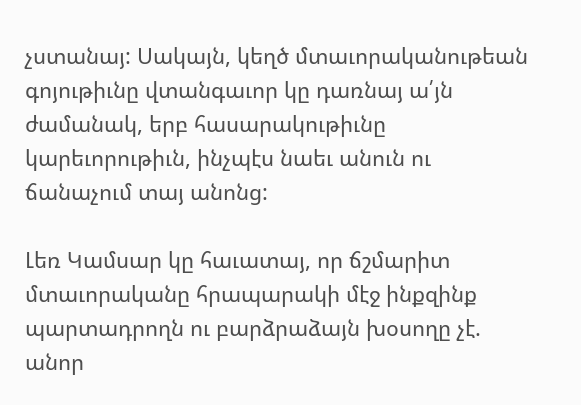չստանայ: Սակայն, կեղծ մտաւորականութեան գոյութիւնը վտանգաւոր կը դառնայ ա՛յն ժամանակ, երբ հասարակութիւնը կարեւորութիւն, ինչպէս նաեւ անուն ու ճանաչում տայ անոնց:

Լեռ Կամսար կը հաւատայ, որ ճշմարիտ մտաւորականը հրապարակի մէջ ինքզինք պարտադրողն ու բարձրաձայն խօսողը չէ. անոր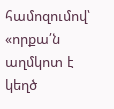համոզումով՝ «որքա՛ն աղմկոտ է կեղծ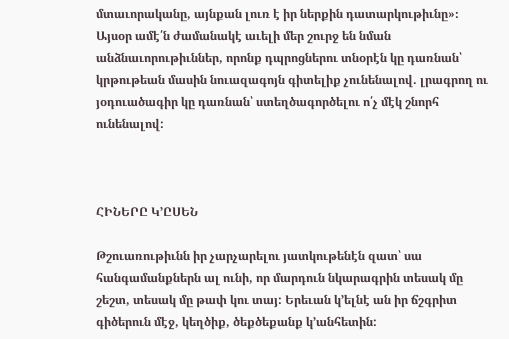մտաւորականը, այնքան լուռ է իր ներքին դատարկութիւնը»։ Այսօր ամէ՛ն ժամանակէ աւելի մեր շուրջ են նման անձնաւորութիւններ, որոնք դպրոցներու տնօրէն կը դառնան՝ կրթութեան մասին նուազագոյն գիտելիք չունենալով. լրագրող ու յօդուածագիր կը դառնան՝ ստեղծագործելու ո՛չ մէկ շնորհ ունենալով:



ՀԻՆԵՐԸ Կ՚ԸՍԵՆ

Թշուառութիւնն իր չարչարելու յատկութենէն զատ՝ սա հանգամանքներն ալ ունի, որ մարդուն նկարագրին տեսակ մը շեշտ, տեսակ մը թափ կու տայ: Երեւան կ՚ելնէ ան իր ճշգրիտ գիծերուն մէջ, կեղծիք, ծեքծեքանք կ՚անհետին: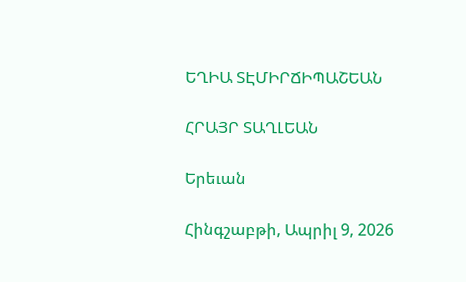ԵՂԻԱ ՏԷՄԻՐՃԻՊԱՇԵԱՆ

ՀՐԱՅՐ ՏԱՂԼԵԱՆ

Երեւան

Հինգշաբթի, Ապրիլ 9, 2026